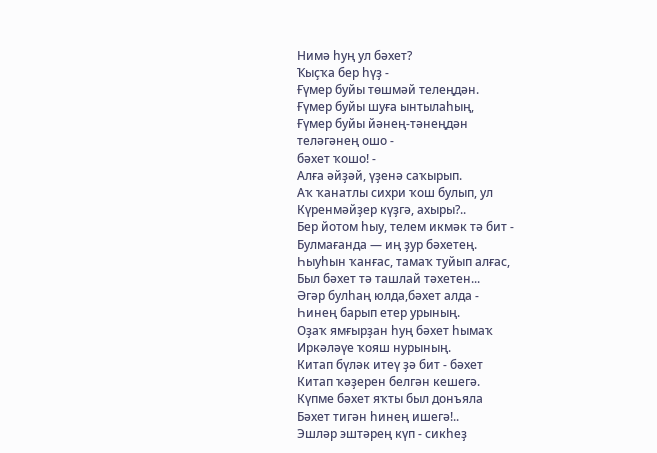Нимә һуң ул бәхет?
Ҡыҫҡа бер һүҙ -
Ғүмер буйы төшмәй телеңдән.
Ғүмер буйы шуға ынтылаһың,
Ғүмер буйы йәнең-тәнеңдән
теләгәнең ошо -
бәхет ҡошо! -
Алға әйҙәй, үҙенә саҡырып.
Аҡ ҡанатлы сихри ҡош булып, ул
Күренмәйҙер күҙгә, ахыры?..
Бер йотом һыу, телем икмәк тә бит -
Булмағанда — иң ҙур бәхетең.
Һыуһын ҡанғас, тамаҡ туйып алғас,
Был бәхет тә ташлай тәхетен...
Әгәр булһаң юлда,бәхет алда -
Һинең барып етер урының.
Оҙаҡ ямғырҙан һуң бәхет һымаҡ
Иркәләүе ҡояш нурының.
Китап бүләк итеү ҙә бит - бәхет
Китап ҡәҙерен белгән кешегә.
Күпме бәхет яҡты был донъяла
Бәхет тигән һинең ишегә!..
Эшләр эштәрең күп - сикһеҙ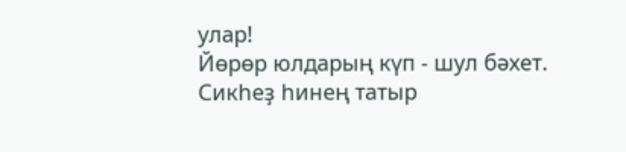улар!
Йөрөр юлдарың күп - шул бәхет.
Сикһеҙ һинең татыр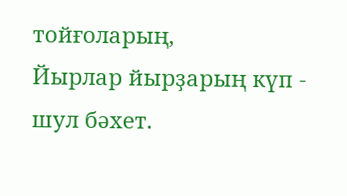тойғоларың,
Йырлар йырҙарың күп - шул бәхет.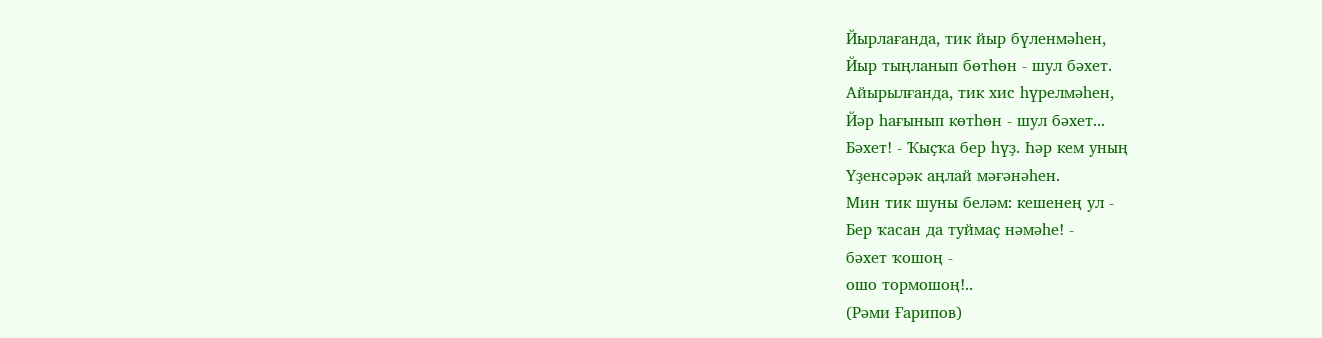Йырлағанда, тик йыр бүленмәһен,
Йыр тыңланып бөтһөн - шул бәхет.
Айырылғанда, тик хис һүрелмәһен,
Йәр һағынып көтһөн - шул бәхет...
Бәхет! - Ҡыҫҡа бер һүҙ. Һәр кем уның
Үҙенсәрәк аңлай мәғәнәһен.
Мин тик шуны беләм: кешенең ул -
Бер ҡасан да туймаҫ нәмәһе! -
бәхет ҡошоң -
ошо тормошоң!..
(Рәми Ғарипов)